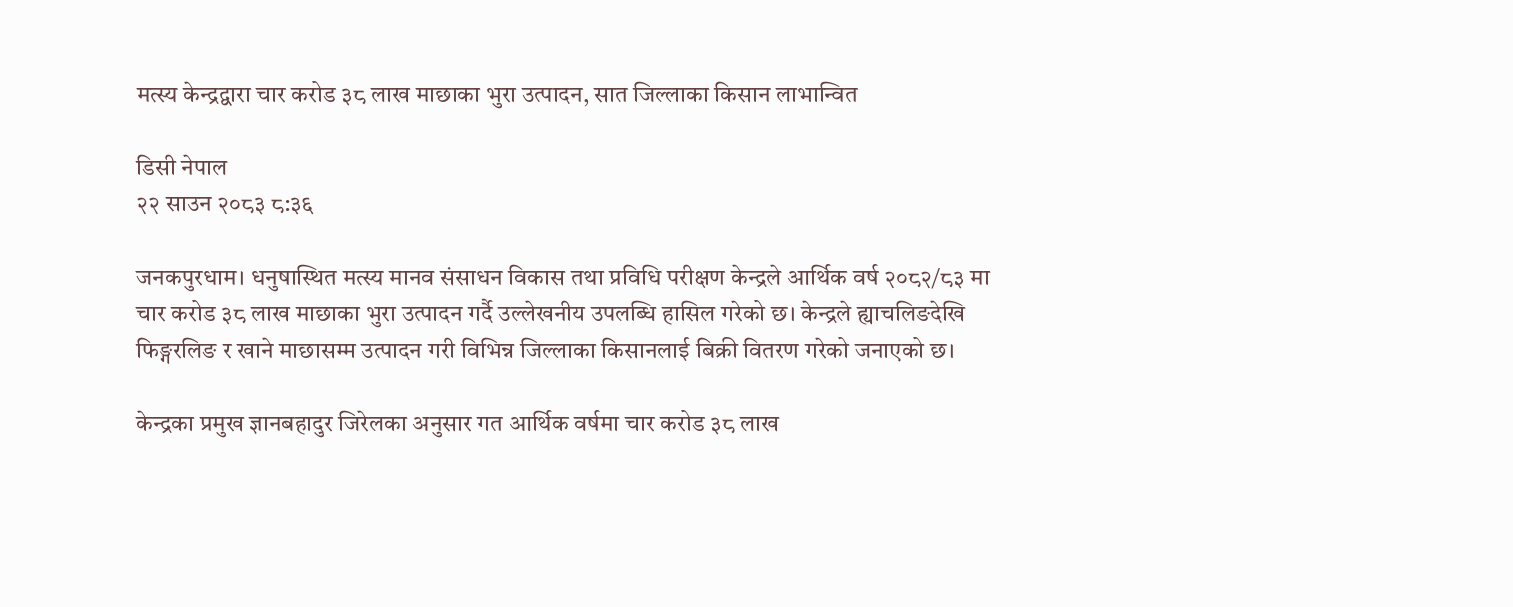मत्स्य केन्द्रद्वारा चार करोड ३८ लाख माछाका भुरा उत्पादन, सात जिल्लाका किसान लाभान्वित

डिसी नेपाल
२२ साउन २०८३ ८:३६

जनकपुरधाम। धनुषास्थित मत्स्य मानव संसाधन विकास तथा प्रविधि परीक्षण केन्द्रले आर्थिक वर्ष २०८२/८३ मा चार करोड ३८ लाख माछाका भुरा उत्पादन गर्दै उल्लेखनीय उपलब्धि हासिल गरेको छ। केन्द्रले ह्याचलिङदेखि फिङ्गरलिङ र खाने माछासम्म उत्पादन गरी विभिन्न जिल्लाका किसानलाई बिक्री वितरण गरेको जनाएको छ।

केन्द्रका प्रमुख ज्ञानबहादुर जिरेलका अनुसार गत आर्थिक वर्षमा चार करोड ३८ लाख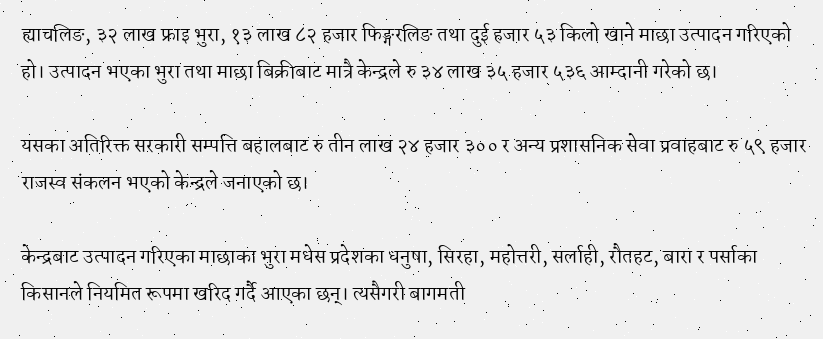ह्याचलिङ, ३२ लाख फ्राइ भुरा, १३ लाख ८२ हजार फिङ्गरलिङ तथा दुई हजार ५३ किलो खाने माछा उत्पादन गरिएको हो। उत्पादन भएका भुरा तथा माछा बिक्रीबाट मात्रै केन्द्रले रु ३४ लाख ३५ हजार ५३६ आम्दानी गरेको छ।

यसका अतिरिक्त सरकारी सम्पत्ति बहालबाट रु तीन लाख २४ हजार ३०० र अन्य प्रशासनिक सेवा प्रवाहबाट रु ५९ हजार राजस्व संकलन भएको केन्द्रले जनाएको छ।

केन्द्रबाट उत्पादन गरिएका माछाका भुरा मधेस प्रदेशका धनुषा, सिरहा, महोत्तरी, सर्लाही, रौतहट, बारा र पर्साका किसानले नियमित रूपमा खरिद गर्दै आएका छन्। त्यसैगरी बागमती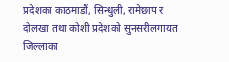प्रदेशका काठमाडौं, सिन्धुली, रामेछाप र दोलखा तथा कोशी प्रदेशको सुनसरीलगायत जिल्लाका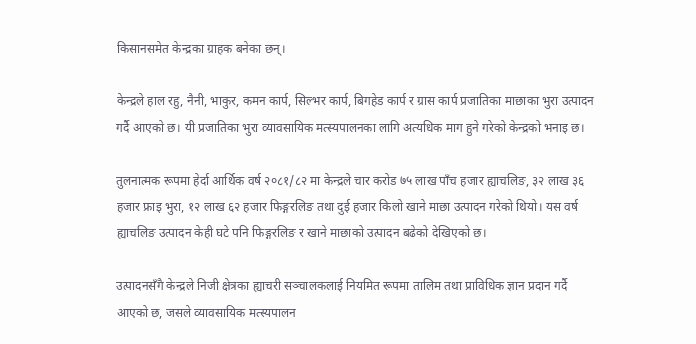किसानसमेत केन्द्रका ग्राहक बनेका छन्।

केन्द्रले हाल रहु, नैनी, भाकुर, कमन कार्प, सिल्भर कार्प, बिगहेड कार्प र ग्रास कार्प प्रजातिका माछाका भुरा उत्पादन गर्दै आएको छ। यी प्रजातिका भुरा व्यावसायिक मत्स्यपालनका लागि अत्यधिक माग हुने गरेको केन्द्रको भनाइ छ।

तुलनात्मक रूपमा हेर्दा आर्थिक वर्ष २०८१/८२ मा केन्द्रले चार करोड ७५ लाख पाँच हजार ह्याचलिङ, ३२ लाख ३६ हजार फ्राइ भुरा, १२ लाख ६२ हजार फिङ्गरलिङ तथा दुई हजार किलो खाने माछा उत्पादन गरेको थियो। यस वर्ष ह्याचलिङ उत्पादन केही घटे पनि फिङ्गरलिङ र खाने माछाको उत्पादन बढेको देखिएको छ।

उत्पादनसँगै केन्द्रले निजी क्षेत्रका ह्याचरी सञ्चालकलाई नियमित रूपमा तालिम तथा प्राविधिक ज्ञान प्रदान गर्दै आएको छ, जसले व्यावसायिक मत्स्यपालन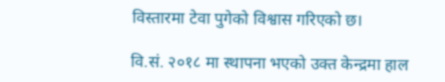विस्तारमा टेवा पुगेको विश्वास गरिएको छ।

वि.सं. २०१८ मा स्थापना भएको उक्त केन्द्रमा हाल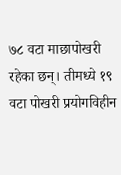७८ वटा माछापोखरी रहेका छन्। तीमध्ये १९ वटा पोखरी प्रयोगविहीन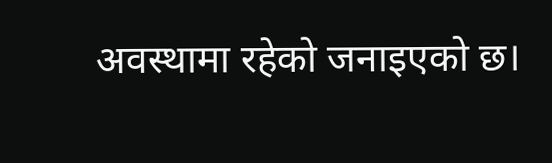अवस्थामा रहेको जनाइएको छ।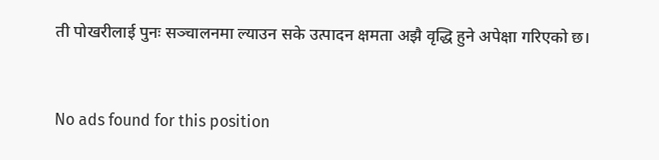ती पोखरीलाई पुनः सञ्चालनमा ल्याउन सके उत्पादन क्षमता अझै वृद्धि हुने अपेक्षा गरिएको छ।


No ads found for this position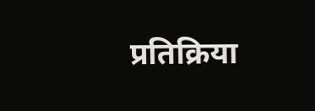प्रतिक्रिया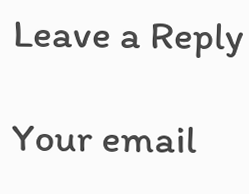Leave a Reply

Your email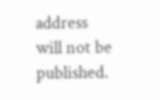address will not be published.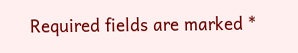Required fields are marked *